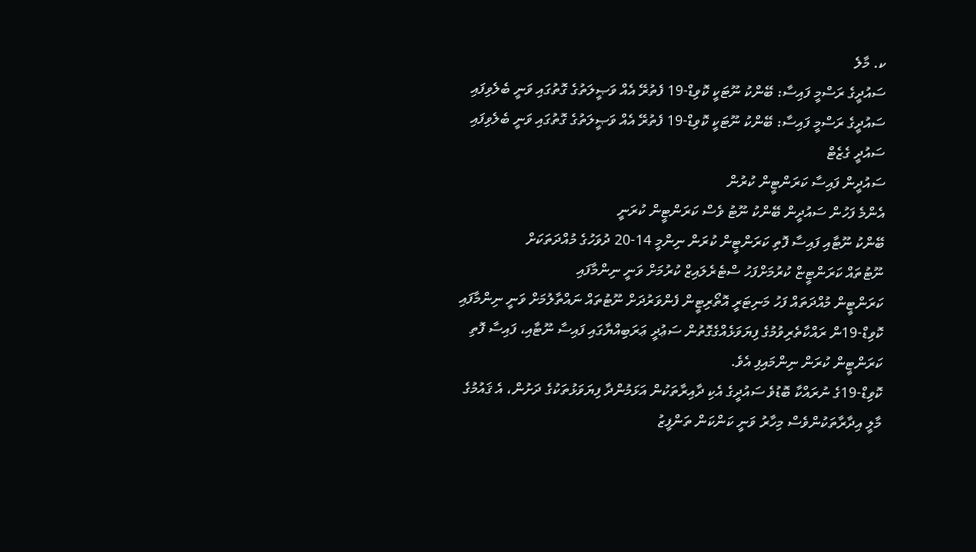ކ. މާލެ
ސައުދީގެ ރަސްމީ ފައިސާ: ބޭންކު ނޫޓަކީ ކޮވިޑް-19 ފެތުރޭ އެއް ވަޞީލަތުގެ ގޮތުގައި ވަނީ ބެލެވިފައި
ސައުދީގެ ރަސްމީ ފައިސާ: ބޭންކު ނޫޓަކީ ކޮވިޑް-19 ފެތުރޭ އެއް ވަޞީލަތުގެ ގޮތުގައި ވަނީ ބެލެވިފައި
ސައުދީ ގެޒެޓް
ސައުދީން ފައިސާ ކަރަންޓީން ކުރުން
އެންމެ ފަހުން ސައުދީން ބޭންކު ނޫޓު ވެސް ކަރަންޓީން ކުރަނީ
ބޭންކު ނޫޓާއި ފައިސާ ފޮތި ކަރަންޓީން ކުރަން ނިންމީ 14-20 ދުވަހުގެ މުއްދަތަކަށް
ނޫޓުތައް ކަރަންޓީޏް ކުރުމަށްފަހު ސްޓެރެލައިޒް ކުރުމަށް ވަނީ ނިންމާފައި
ކަރަންޓީން މުއްދަތައް ފަހު މަނިޓަރީ އޮތޯރިޓީން ފެންވަރުދަށް ނޫޓުތައް ނައްތާލުމަށް ވަނީ ނިންމާފައި
ކޮވިޑް-19ން ރައްކާތެރިވުމުގެ ފިޔަވަޅެއްގެގޮތުން ސަޢުދީ ޢަރަބިއްޔާގައި ފައިސާ ނޫޓާއި، ފައިސާ ފޮތި ކަރަންޓީން ކުރަން ނިންމައިފި އެވެ.
ކޮވިޑް-19ގެ ނުރައްކާ ބޮޑުވެ ސައުދީގެ އެކި ދާއިރާތަކުން އަޅަމުންދާ ފިޔަވަޅުތަކުގެ ދަށުން، އެ ޤައުމުގެ މާލީ އިދާރާތަކުންވެސް މިހާރު ވަނީ ކަންކަން ތަންފީޒު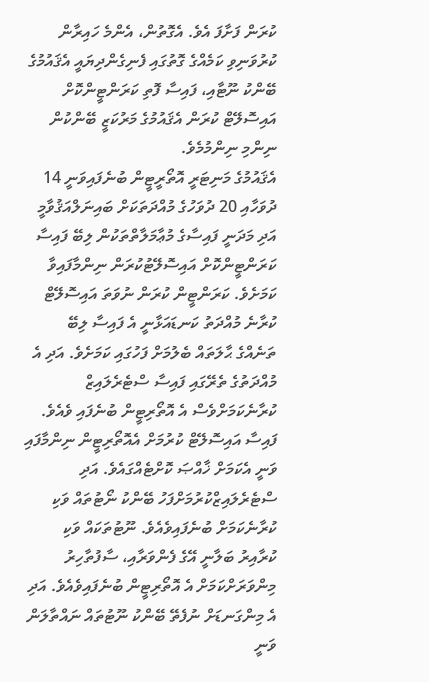ކުރަން ފަށާފަ އެވެ. އެގޮތުން، އެންމެ ހައިރާން ކުރުވަނިވި ކަމެއްގެ ގޮތުގައި ފެނިގެންދިޔައީ އެޤައުމުގެ ބޭންކު ނޫޓާއި، ފައިސާ ފޮތި ކަރަންޓީންކޮށް އައިސޮލޭޓް ކުރަން އެޤައުމުގެ މަރުކަޒީ ބޭންކުން ނިންމި ނިންމުމެވެ.
އެޤައުމުގެ މަނިޓަރީ އޮތޯރީޓީން ބުނެފައިވަނީ 14 ދުވަހާއި 20 ދުވަހުގެ މުއްދަތަކަށް ބައިނަލްއަޤުވާމީ އަދި މަދަނީ ފައިސާގެ މުޢާމަލާތްތަކުން ލިބޭ ފައިސާ ކަރަންޓީންކޮށް އައިސޮލޭޓުކުރަން ނިންމާފައިވާ ކަމަށެވެ. ކަރަންޓީން ކުރަން ނުވަތަ އައިސޮލޭޓް ކުރާނެ މުއްދަތު ކަނޑައަޅާނީ އެ ފައިސާ ލިބޭ ތަނެއްގެ ޙާލަތައް ބެލުމަށް ފަހުގައި ކަމަށެވެ. އަދި އެ މުއްދަތުގެ ތެރޭގައި ފައިސާ ސްޓެރެލައިޒް ކުރާނެކަމަށްވެސް އެ އޮތޯރިޓީން ބުނެފައި ވެއެވެ.
ފައިސާ އައިސޮލޭޓް ކުރުމަށް އެއޮތޯރިޓީން ނިންމާފައި ވަނީ އެކަމަށް ޚާއްޞަ ކޮށްޓެއްގައެވެ. އަދި ސްޓެރެލައިޒްކުރުމަށްފަހު ބޭންކު ނޯޓުތައް ވަކި ކުރާނެކަމަށް ބުނެފައިވެއެވެ. ނޫޓުތަކައް ވަކި ކުރާއިރު ބަލާނީ އޭގެ ފެންވަރާއި، ސާފުތާހިރު މިންވަރަށްކަމަށް އެ އޮތޯރިޓީން ބުނެފައިވެއެވެ. އަދި އެ މިންގަނޑަށް ނުފެތޭ ބޭންކު ނޫޓުތައް ނައްތާލަން ވަނީ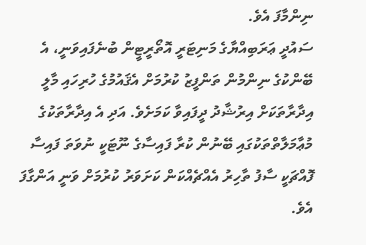ނިންމާފަ އެވެ.
ސައުދީ ޢަރަބިއްޔާގެ މަނިޓަރީ އޮތޯރީޓީން ބުނެފައިވަނީ، އެ ބޭންކުގެ ނިންމުން ތަންފީޒު ކުރުމަށް އެޤައުމުގެ ހުރިހައި މާލީ އިދާރާތަކަށް އިރުޝާދު ދީފައިވާ ކަމަށެވެ. އަދި އެ އިދާރާތަކުގެ މުޢާމަލާތްތަކުގައި ބޭނުން ކުރާ ފައިސާގެ ނޫޓަކީ ނުވަތަ ފައިސާ ފޮއްޗަކީ ސާފު ތާހިރު އެއްޗެއްކަން ކަށަވަރު ކުރުމަށް ވަނީ އަންގާފަ އެވެ.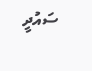ސައުދީ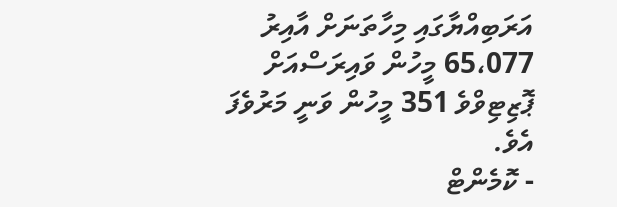އަރަބިއްޔާގައި މިހާތަނަށް އާއިރު 65،077 މީހުން ވައިރަސްއަށް ޕޮޒިޓިވްވެ 351 މީހުން ވަނީ މަރުވެފަ އެވެ.
- ކޮމެންޓް